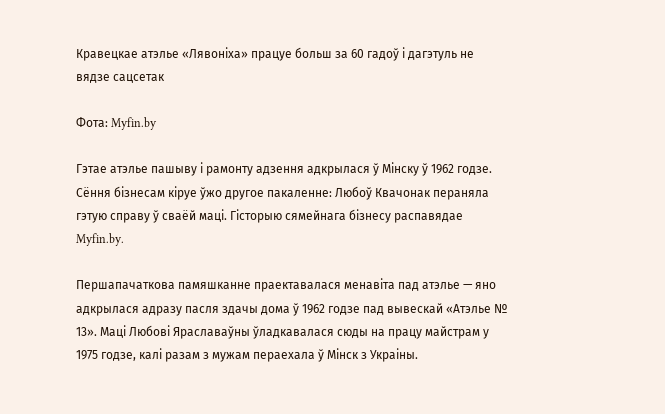Кравецкае атэлье «Лявоніха» працуе больш за 60 гадоў і дагэтуль не вядзе сацсетак

Фота: Myfin.by

Гэтае атэлье пашыву і рамонту адзення адкрылася ў Мінску ў 1962 годзе. Сёння бізнесам кіруе ўжо другое пакаленне: Любоў Квачонак пераняла гэтую справу ў сваёй маці. Гісторыю сямейнага бізнесу распавядае Myfin.by.

Першапачаткова памяшканне праектавалася менавіта пад атэлье — яно адкрылася адразу пасля здачы дома ў 1962 годзе пад вывескай «Атэлье № 13». Маці Любові Яраславаўны ўладкавалася сюды на працу майстрам у 1975 годзе, калі разам з мужам пераехала ў Мінск з Украіны.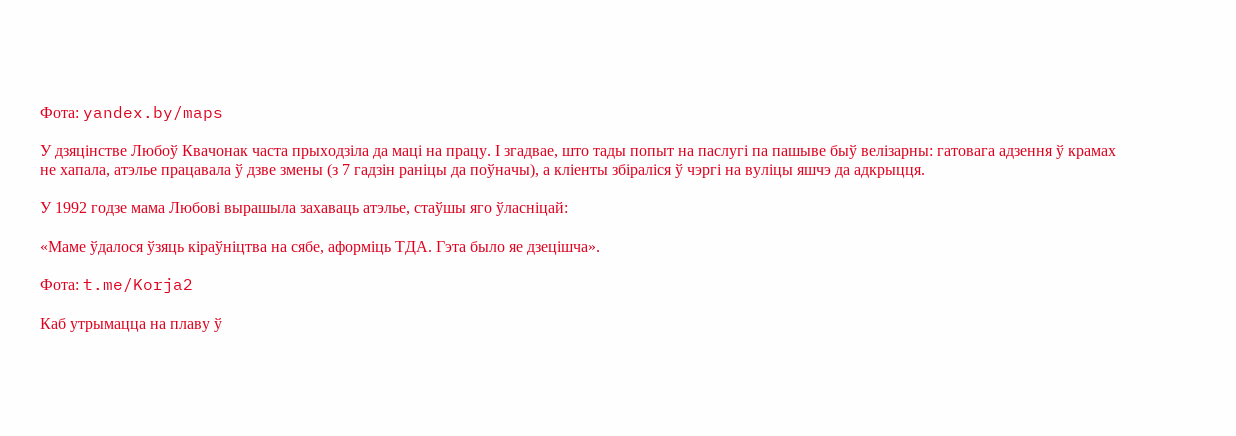Фота: yandex.by/maps

У дзяцінстве Любоў Квачонак часта прыходзіла да маці на працу. І згадвае, што тады попыт на паслугі па пашыве быў велізарны: гатовага адзення ў крамах не хапала, атэлье працавала ў дзве змены (з 7 гадзін раніцы да поўначы), а кліенты збіраліся ў чэргі на вуліцы яшчэ да адкрыцця.

У 1992 годзе мама Любові вырашыла захаваць атэлье, стаўшы яго ўласніцай:

«Маме ўдалося ўзяць кіраўніцтва на сябе, аформіць ТДА. Гэта было яе дзецішча».

Фота: t.me/Korja2

Каб утрымацца на плаву ў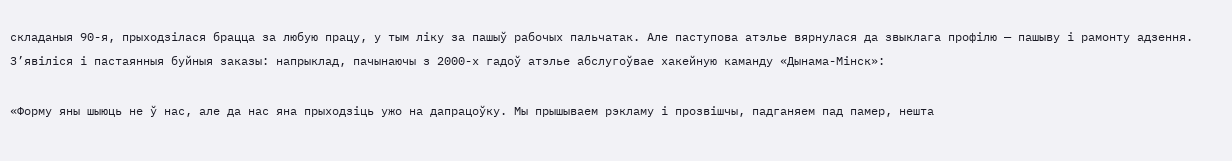складаныя 90-я, прыходзілася брацца за любую працу, у тым ліку за пашыў рабочых пальчатак. Але паступова атэлье вярнулася да звыклага профілю — пашыву і рамонту адзення. З’явіліся і пастаянныя буйныя заказы: напрыклад, пачынаючы з 2000-х гадоў атэлье абслугоўвае хакейную каманду «Дынама-Мінск»:

«Форму яны шыюць не ў нас, але да нас яна прыходзіць ужо на дапрацоўку. Мы прышываем рэкламу і прозвішчы, падганяем пад памер, нешта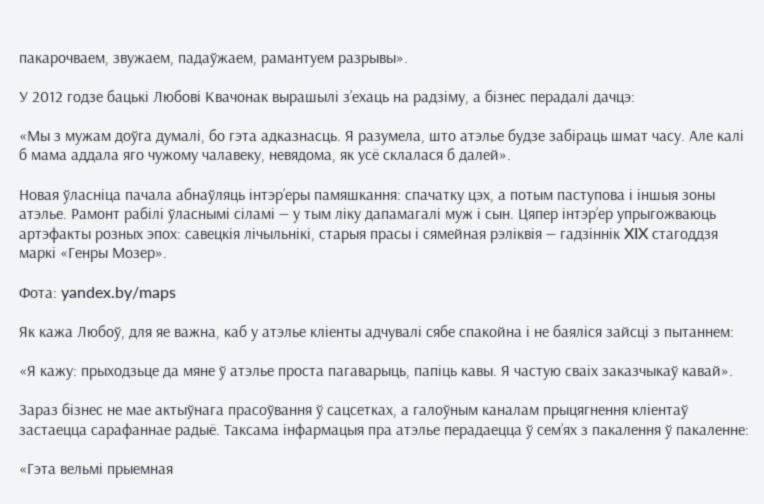пакарочваем, звужаем, падаўжаем, рамантуем разрывы».

У 2012 годзе бацькі Любові Квачонак вырашылі з’ехаць на радзіму, а бізнес перадалі дачцэ:

«Мы з мужам доўга думалі, бо гэта адказнасць. Я разумела, што атэлье будзе забіраць шмат часу. Але калі б мама аддала яго чужому чалавеку, невядома, як усё склалася б далей».

Новая ўласніца пачала абнаўляць інтэр’еры памяшкання: спачатку цэх, а потым паступова і іншыя зоны атэлье. Рамонт рабілі ўласнымі сіламі — у тым ліку дапамагалі муж і сын. Цяпер інтэр’ер упрыгожваюць артэфакты розных эпох: савецкія лічыльнікі, старыя прасы і сямейная рэліквія — гадзіннік XIX стагоддзя маркі «Генры Мозер».

Фота: yandex.by/maps

Як кажа Любоў, для яе важна, каб у атэлье кліенты адчувалі сябе спакойна і не баяліся зайсці з пытаннем:

«Я кажу: прыходзьце да мяне ў атэлье проста пагаварыць, папіць кавы. Я частую сваіх заказчыкаў кавай».

Зараз бізнес не мае актыўнага прасоўвання ў сацсетках, а галоўным каналам прыцягнення кліентаў застаецца сарафаннае радыё. Таксама інфармацыя пра атэлье перадаецца ў сем’ях з пакалення ў пакаленне:

«Гэта вельмі прыемная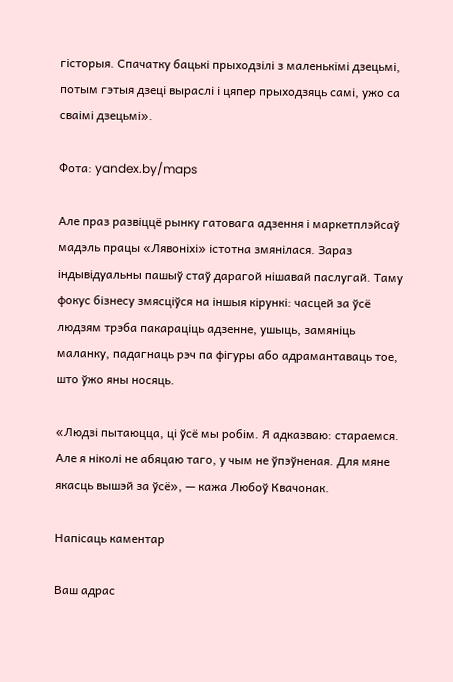гісторыя. Спачатку бацькі прыходзілі з маленькімі дзецьмі, потым гэтыя дзеці выраслі і цяпер прыходзяць самі, ужо са сваімі дзецьмі».

Фота: yandex.by/maps

Але праз развіццё рынку гатовага адзення і маркетплэйсаў мадэль працы «Лявоніхі» істотна змянілася. Зараз індывідуальны пашыў стаў дарагой нішавай паслугай. Таму фокус бізнесу змясціўся на іншыя кірункі: часцей за ўсё людзям трэба пакараціць адзенне, ушыць, замяніць маланку, падагнаць рэч па фігуры або адрамантаваць тое, што ўжо яны носяць.

«Людзі пытаюцца, ці ўсё мы робім. Я адказваю: стараемся. Але я ніколі не абяцаю таго, у чым не ўпэўненая. Для мяне якасць вышэй за ўсё», — кажа Любоў Квачонак.

Напісаць каментар

Ваш адрас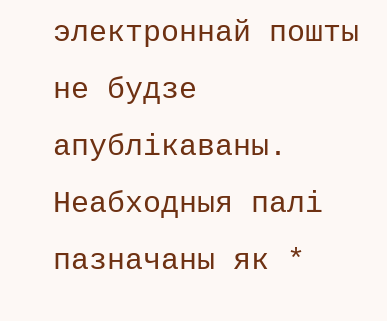электроннай пошты не будзе апублікаваны. Неабходныя палі пазначаны як *